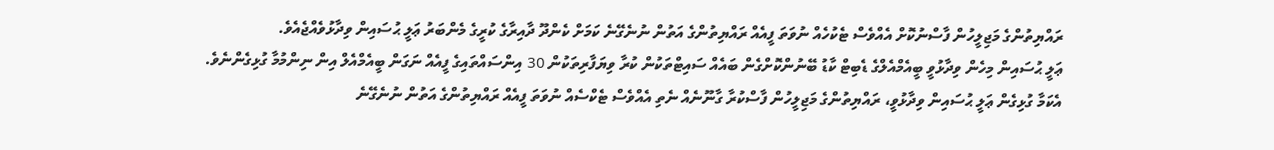ރައްޔިތުންގެ މަޖިލީހުން ފާސްނުކޮށް އެއްވެސް ޓެކުހެއް ނުވަތަ ފީއެއް ރައްޔިތުންގެ އަތުން ނުނެގޭނެ ކަމަށް ކެންދޫ ދާއިރާގެ ކުރީގެ މެންބަރު ޢަލީ ޙުސައިން ވިދާޅުވެއްޖެއެވެ.
ޢަލީ ޙުސައިން މިހެން ވިދާޅުވީ ބީއެމްއެލްގެ ޑެބިޓް ކާޑު ބޭނުންކޮށްގެން ބައެއް ސައިޓްތަކުން ކުރާ ވިޔަފާރިތަކުން 30 އިންސައްތައިގެ ފީއެއް ނަގަން ބީއެމްއެލް އިން ނިންމުމާ ގުޅިގެންނެވެ.
އެކަމާ ގުޅިގެން ޢަލީ ޙުސައިން ވިދާޅުވީ، ރައްޔިތުންގެ މަޖިލީހުން ފާސްކުރާ ގާނޫނެއް ނެތި އެއްވެސް ޓެކްސެއް ނުވަތަ ފީއެއް ރައްޔިތުންގެ އަތުން ނުނެގޭނެ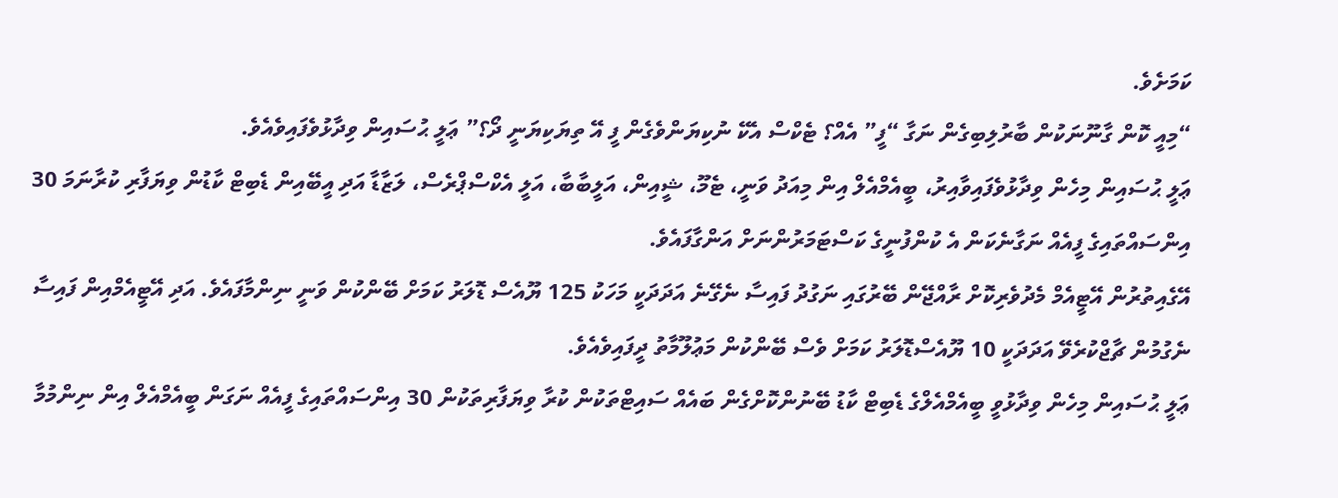ކަމަށެވެ.
“މިއީ ކޮން ގާނޫނަކުން ބާރުލިބިގެން ނަގާ “ފީ” އެއް؟ ޓެކްސް އެކޭ ނުކިޔަންވެގެން ފީ އޭ ތިޔަކިޔަނީ ދޯ؟” ޢަލީ ޙުސައިން ވިދާޅުވެފައިވެއެވެ.
ޢަލީ ޙުސައިން މިހެން ވިދާޅުވެފައިވާއިރު، ބީއެމްއެލް އިން މިއަދު ވަނީ، ޓެމޫ، ޝީއިން، އަލީބާބާ، އަލީ އެކްސްޕްރެސް، ލަޒާޑާ އަދި އީބޭއިން ޑެބިޓް ކާޑުން ވިޔަފާރި ކުރާނަމަ 30 އިންސައްތައިގެ ފީއެއް ނަގާނެކަން އެ ކުންފުނީގެ ކަސްޓަމަރުންނަށް އަންގާފައެވެ.
އޭގެއިތުރުން އޭޓީއެމް މެދުވެރިކޮށް ރާއްޖޭން ބޭރުގައި ނަގުދު ފައިސާ ނެގޭނެ އަދަދަކީ މަހަކު 125 ޔޫއެސް ޑޮލަރު ކަމަށް ބޭންކުން ވަނީ ނިންމާފައެވެ. އަދި އޭޓީއެމްއިން ފައިސާ ނެގުމުން ޗާޖްކުރެވޭ އަދަދަކީ 10 ޔޫއެސްޑޮލަރު ކަމަށް ވެސް ބޭންކުން މަޢުލޫމާތު ދީފައިވެއެވެ.
ޢަލީ ޙުސައިން މިހެން ވިދާޅުވީ ބީއެމްއެލްގެ ޑެބިޓް ކާޑު ބޭނުންކޮށްގެން ބައެއް ސައިޓްތަކުން ކުރާ ވިޔަފާރިތަކުން 30 އިންސައްތައިގެ ފީއެއް ނަގަން ބީއެމްއެލް އިން ނިންމުމާ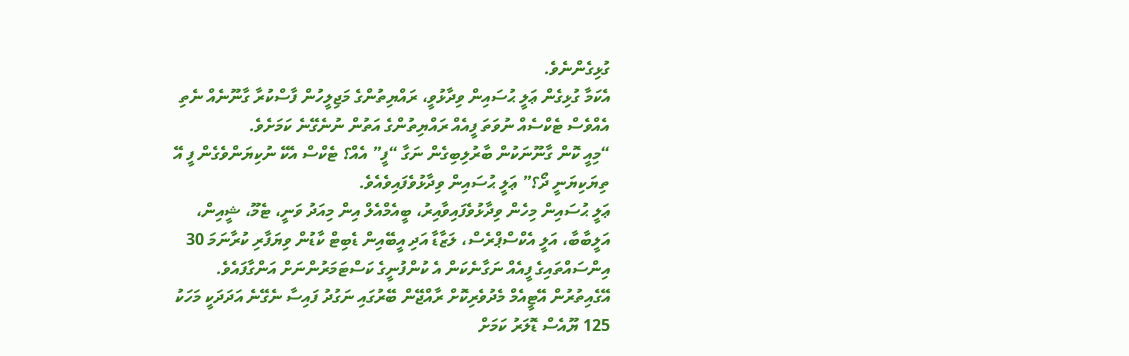ގުޅިގެންނެވެ.
އެކަމާ ގުޅިގެން ޢަލީ ޙުސައިން ވިދާޅުވީ، ރައްޔިތުންގެ މަޖިލީހުން ފާސްކުރާ ގާނޫނެއް ނެތި އެއްވެސް ޓެކްސެއް ނުވަތަ ފީއެއް ރައްޔިތުންގެ އަތުން ނުނެގޭނެ ކަމަށެވެ.
“މިއީ ކޮން ގާނޫނަކުން ބާރުލިބިގެން ނަގާ “ފީ” އެއް؟ ޓެކްސް އެކޭ ނުކިޔަންވެގެން ފީ އޭ ތިޔަކިޔަނީ ދޯ؟” ޢަލީ ޙުސައިން ވިދާޅުވެފައިވެއެވެ.
ޢަލީ ޙުސައިން މިހެން ވިދާޅުވެފައިވާއިރު، ބީއެމްއެލް އިން މިއަދު ވަނީ، ޓެމޫ، ޝީއިން، އަލީބާބާ، އަލީ އެކްސްޕްރެސް، ލަޒާޑާ އަދި އީބޭއިން ޑެބިޓް ކާޑުން ވިޔަފާރި ކުރާނަމަ 30 އިންސައްތައިގެ ފީއެއް ނަގާނެކަން އެ ކުންފުނީގެ ކަސްޓަމަރުންނަށް އަންގާފައެވެ.
އޭގެއިތުރުން އޭޓީއެމް މެދުވެރިކޮށް ރާއްޖޭން ބޭރުގައި ނަގުދު ފައިސާ ނެގޭނެ އަދަދަކީ މަހަކު 125 ޔޫއެސް ޑޮލަރު ކަމަށް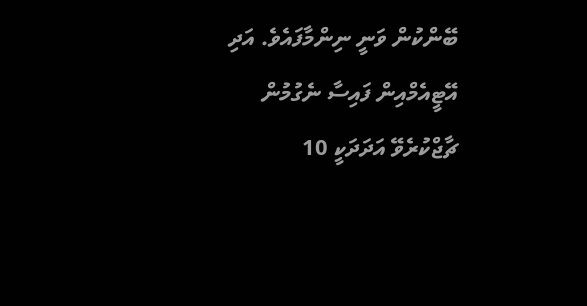ބޭންކުން ވަނީ ނިންމާފައެވެ. އަދި އޭޓީއެމްއިން ފައިސާ ނެގުމުން ޗާޖްކުރެވޭ އަދަދަކީ 10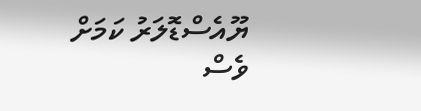ޔޫއެސްޑޮލަރު ކަމަށް ވެސް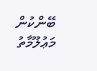ބޭންކުން މަޢުލޫމާތު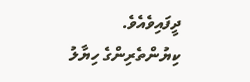ދީފައިވެއެވެ.
ކިޔުންތެރިންގެ ހިޔާލު